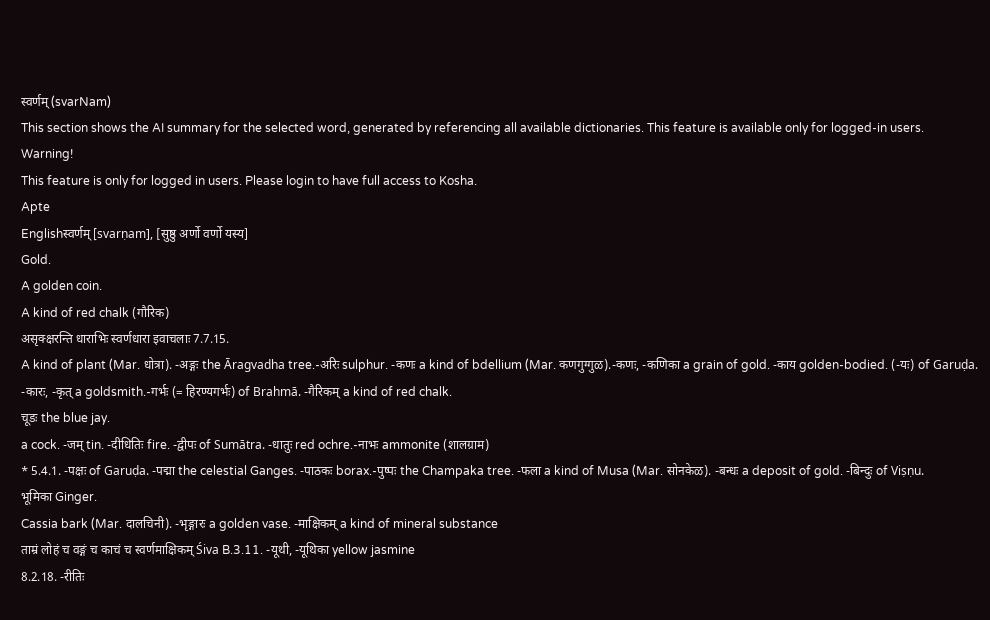स्वर्णम् (svarNam)
This section shows the AI summary for the selected word, generated by referencing all available dictionaries. This feature is available only for logged-in users.
Warning!
This feature is only for logged in users. Please login to have full access to Kosha.
Apte
Englishस्वर्णम् [svarṇam], [सुष्ठु अर्णो वर्णो यस्य]
Gold.
A golden coin.
A kind of red chalk (गौरिक)
असृक्क्षरन्ति धाराभिः स्वर्णधारा इवाचलाः 7.7.15.
A kind of plant (Mar. धोत्रा). -अङ्गः the Āragvadha tree.-अरिः sulphur. -कणः a kind of bdellium (Mar. कणगुग्गुळ).-कणः, -कणिका a grain of gold. -काय golden-bodied. (-यः) of Garuḍa. -कारः, -कृत् a goldsmith.-गर्भः (= हिरण्यगर्भः) of Brahmā. -गैरिकम् a kind of red chalk.
चूडः the blue jay.
a cock. -जम् tin. -दीधितिः fire. -द्वीपः of Sumātra. -धातुः red ochre.-नाभः ammonite (शालग्राम)
* 5.4.1. -पक्षः of Garuḍa. -पद्मा the celestial Ganges. -पाठकः borax.-पुष्पः the Champaka tree. -फला a kind of Musa (Mar. सोनकेळ). -बन्धः a deposit of gold. -बिन्दुः of Viṣṇu.
भूमिका Ginger.
Cassia bark (Mar. दालचिनी). -भृङ्गारः a golden vase. -माक्षिकम् a kind of mineral substance
ताम्रं लोहं च वङ्गं च काचं च स्वर्णमाक्षिकम् Śiva B.3.11. -यूथी, -यूथिका yellow jasmine
8.2.18. -रीतिः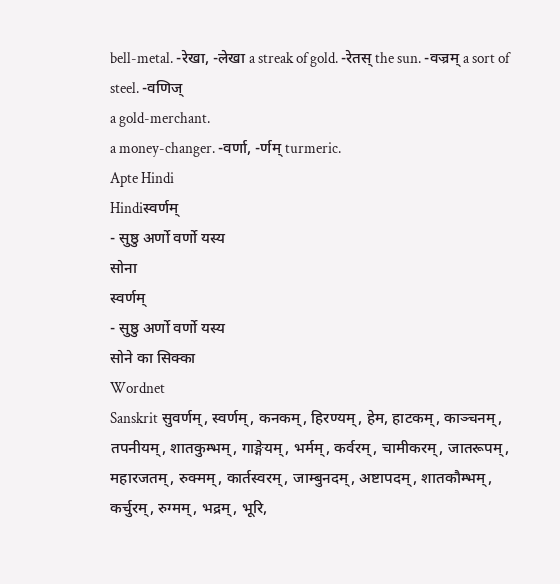bell-metal. -रेखा, -लेखा a streak of gold. -रेतस् the sun. -वज्रम् a sort of steel. -वणिज्
a gold-merchant.
a money-changer. -वर्णा, -र्णम् turmeric.
Apte Hindi
Hindiस्वर्णम्
- सुष्ठु अर्णो वर्णो यस्य
सोना
स्वर्णम्
- सुष्ठु अर्णो वर्णो यस्य
सोने का सिक्का
Wordnet
Sanskrit सुवर्णम्, स्वर्णम्, कनकम्, हिरण्यम्, हेम, हाटकम्, काञ्चनम्, तपनीयम्, शातकुम्भम्, गाङ्गेयम्, भर्मम्, कर्वरम्, चामीकरम्, जातरूपम्, महारजतम्, रुक्मम्, कार्तस्वरम्, जाम्बुनदम्, अष्टापदम्, शातकौम्भम्, कर्चुरम्, रुग्मम्, भद्रम्, भूरि,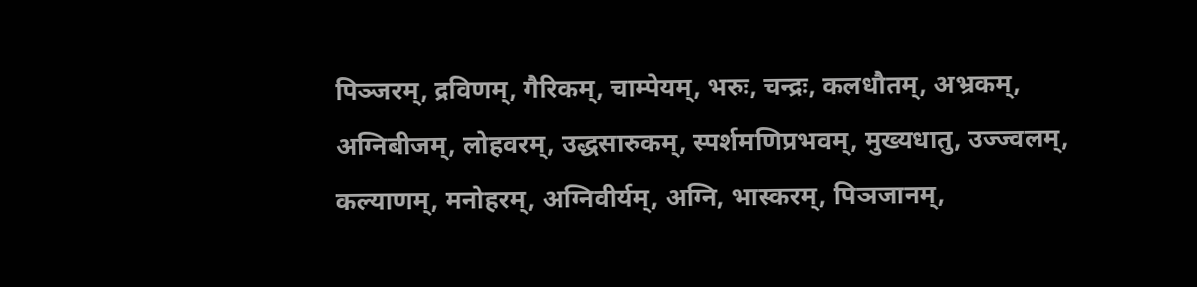पिञ्जरम्, द्रविणम्, गैरिकम्, चाम्पेयम्, भरुः, चन्द्रः, कलधौतम्, अभ्रकम्, अग्निबीजम्, लोहवरम्, उद्धसारुकम्, स्पर्शमणिप्रभवम्, मुख्यधातु, उज्ज्वलम्, कल्याणम्, मनोहरम्, अग्निवीर्यम्, अग्नि, भास्करम्, पिञजानम्,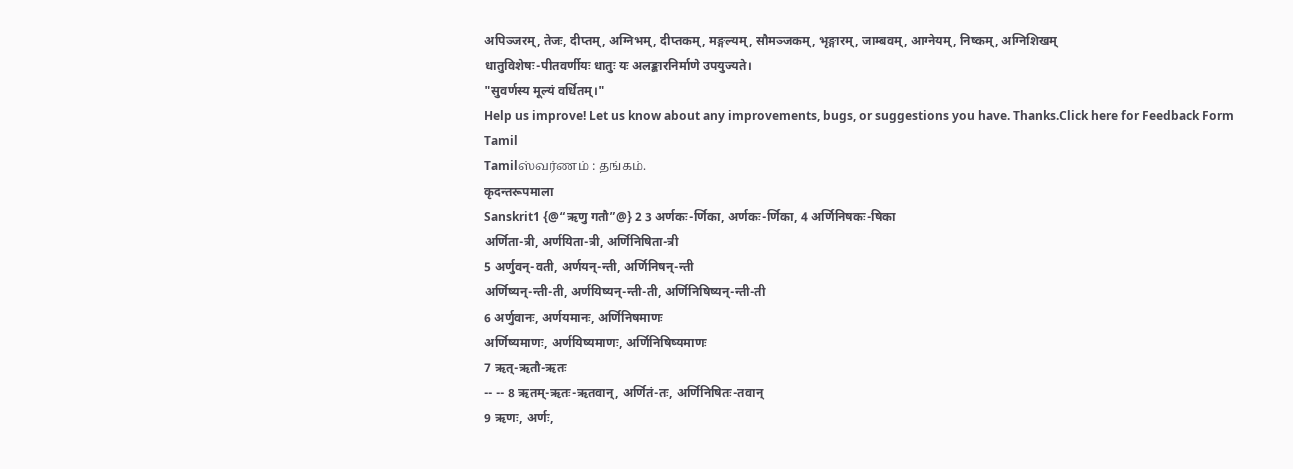अपिञ्जरम्, तेजः, दीप्तम्, अग्निभम्, दीप्तकम्, मङ्गल्यम्, सौमञ्जकम्, भृङ्गारम्, जाम्बवम्, आग्नेयम्, निष्कम्, अग्निशिखम्
धातुविशेषः-पीतवर्णीयः धातुः यः अलङ्कारनिर्माणे उपयुज्यते।
"सुवर्णस्य मूल्यं वर्धितम्।"
Help us improve! Let us know about any improvements, bugs, or suggestions you have. Thanks.Click here for Feedback Form
Tamil
Tamilஸ்வர்ணம் : தங்கம்.
कृदन्तरूपमाला
Sanskrit1 {@“ऋणु गतौ”@} 2 3 अर्णकः-र्णिका, अर्णकः-र्णिका, 4 अर्णिनिषकः-षिका
अर्णिता-त्री, अर्णयिता-त्री, अर्णिनिषिता-त्री
5 अर्णुवन्-वती, अर्णयन्-न्ती, अर्णिनिषन्-न्ती
अर्णिष्यन्-न्ती-ती, अर्णयिष्यन्-न्ती-ती, अर्णिनिषिष्यन्-न्ती-ती
6 अर्णुवानः, अर्णयमानः, अर्णिनिषमाणः
अर्णिष्यमाणः, अर्णयिष्यमाणः, अर्णिनिषिष्यमाणः
7 ऋत्-ऋतौ-ऋतः
-- -- 8 ऋतम्-ऋतः-ऋतवान्, अर्णितं-तः, अर्णिनिषितः-तवान्
9 ऋणः, अर्णः,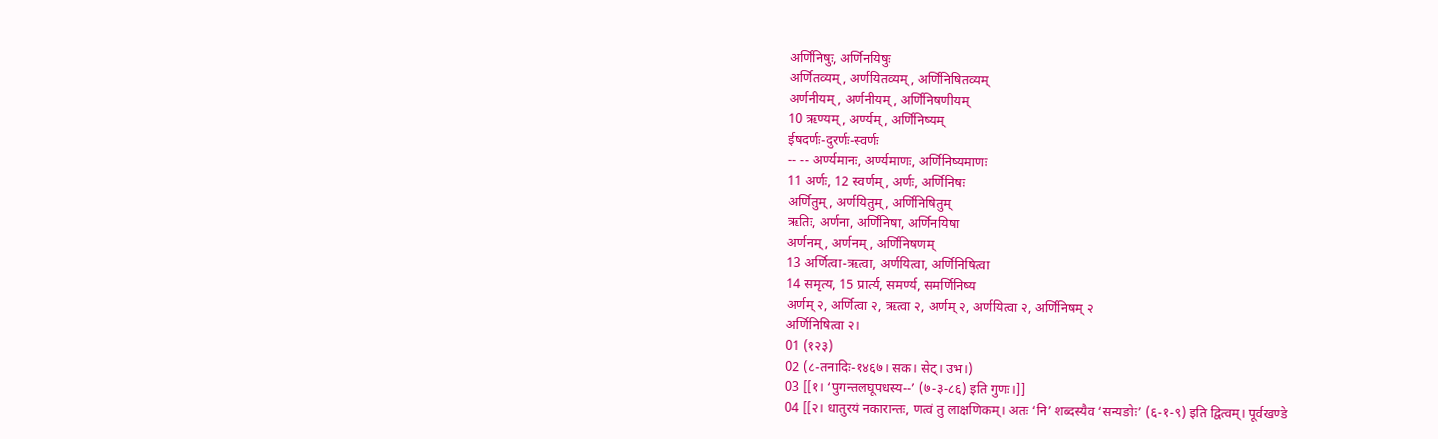अर्णिनिषुः, अर्णिनयिषुः
अर्णितव्यम्, अर्णयितव्यम्, अर्णिनिषितव्यम्
अर्णनीयम्, अर्णनीयम्, अर्णिनिषणीयम्
10 ऋण्यम्, अर्ण्यम्, अर्णिनिष्यम्
ईषदर्णः-दुरर्णः-स्वर्णः
-- -- अर्ण्यमानः, अर्ण्यमाणः, अर्णिनिष्यमाणः
11 अर्णः, 12 स्वर्णम्, अर्णः, अर्णिनिषः
अर्णितुम्, अर्णयितुम्, अर्णिनिषितुम्
ऋतिः, अर्णना, अर्णिनिषा, अर्णिनयिषा
अर्णनम्, अर्णनम्, अर्णिनिषणम्
13 अर्णित्वा-ऋत्वा, अर्णयित्वा, अर्णिनिषित्वा
14 समृत्य, 15 प्रार्त्य, समर्ण्य, समर्णिनिष्य
अर्णम् २, अर्णित्वा २, ऋत्वा २, अर्णम् २, अर्णयित्वा २, अर्णिनिषम् २
अर्णिनिषित्वा २।
01 (१२३)
02 (८-तनादिः-१४६७। सक। सेट्। उभ।)
03 [[१। ‘पुगन्तलघूपधस्य--’ (७-३-८६) इति गुणः।]]
04 [[२। धातुरयं नकारान्तः, णत्वं तु लाक्षणिकम्। अतः ‘नि’ शब्दस्यैव ‘सन्यङोः’ (६-१-९) इति द्वित्वम्। पूर्वखण्डे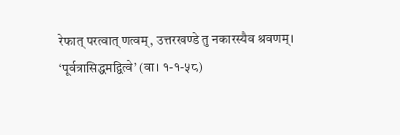रेफात् परत्वात् णत्वम्, उत्तरखण्डे तु नकारस्यैव श्रवणम्। ‘पूर्वत्रासिद्धमद्वित्वे’ (वा। १-१-५८)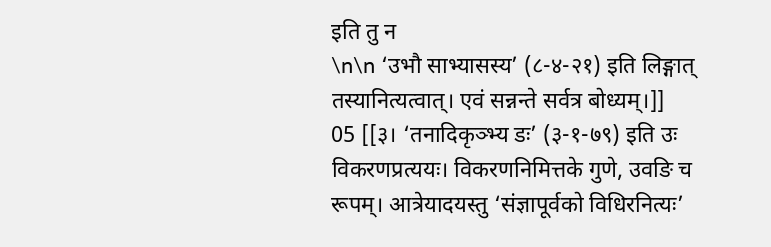इति तु न
\n\n ‘उभौ साभ्यासस्य’ (८-४-२१) इति लिङ्गात् तस्यानित्यत्वात्। एवं सन्नन्ते सर्वत्र बोध्यम्।]]
05 [[३। ‘तनादिकृञ्भ्य डः’ (३-१-७९) इति उः विकरणप्रत्ययः। विकरणनिमित्तके गुणे, उवङि च रूपम्। आत्रेयादयस्तु ‘संज्ञापूर्वको विधिरनित्यः’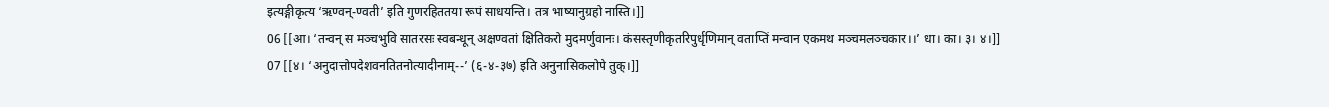इत्यङ्गीकृत्य ‘ऋण्वन्-ण्वती’ इति गुणरहिततया रूपं साधयन्ति। तत्र भाष्यानुग्रहो नास्ति।]]
06 [[आ। ‘तन्वन् स मञ्चभुवि सातरसः स्वबन्धून् अक्षण्वतां क्षितिकरो मुदमर्णुवानः। कंसस्तृणीकृतरिपुर्धृणिमान् वताप्तिं मन्वान एकमथ मञ्चमलञ्चकार।।’ धा। का। ३। ४।]]
07 [[४। ‘अनुदात्तोपदेशवनतितनोत्यादीनाम्--’ (६-४-३७) इति अनुनासिकलोपे तुक्।]]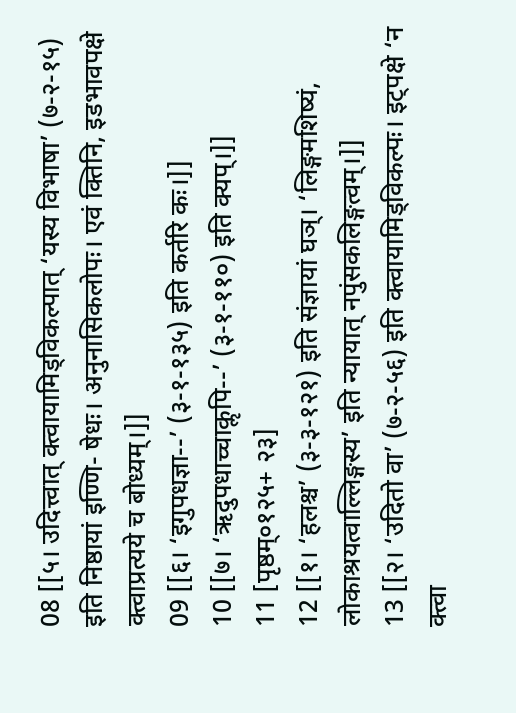08 [[५। उदित्त्वात् क्त्वायामिड्विकल्पात् ‘यस्य विभाषा’ (७-२-१५) इति निष्ठायां इण्णि- षेधः। अनुनासिकलोपः। एवं क्तिनि, इडभावपक्षे क्त्वाप्रत्यये च बोध्यम्।]]
09 [[६। ‘इगुपधज्ञा--’ (३-१-१३५) इति कर्तरि कः।]]
10 [[७। ‘ऋदुपधाच्चाकॢपि--’ (३-१-११०) इति क्यप्।]]
11 [पृष्ठम्०१२५+ २३]
12 [[१। ‘हलश्च’ (३-३-१२१) इति संज्ञायां घञ्। ‘लिङ्गमशिष्यं, लोकाश्रयत्वाल्लिङ्गस्य’ इति न्यायात् नपुंसकलिङ्गत्वम्।]]
13 [[२। ‘उदितो वा’ (७-२-५६) इति क्त्वायामिड्विकल्पः। इट्पक्षे ‘न क्त्वा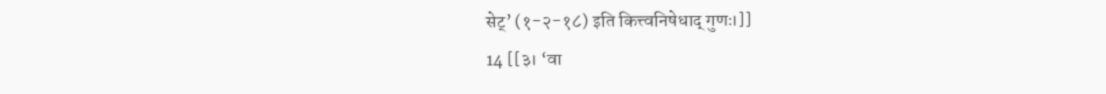सेट्’ (१-२-१८) इति कित्त्वनिषेधाद् गुणः।]]
14 [[३। ‘वा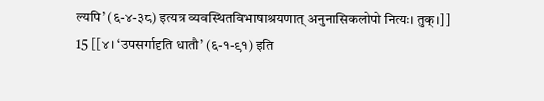ल्यपि’ (६-४-३८) इत्यत्र व्यवस्थितविभाषाश्रयणात् अनुनासिकलोपो नित्यः। तुक्।]]
15 [[४। ‘उपसर्गादृति धातौ’ (६-१-९१) इति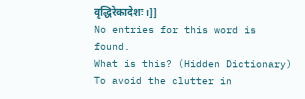वृद्धिरेकादेशः।]]
No entries for this word is found.
What is this? (Hidden Dictionary)
To avoid the clutter in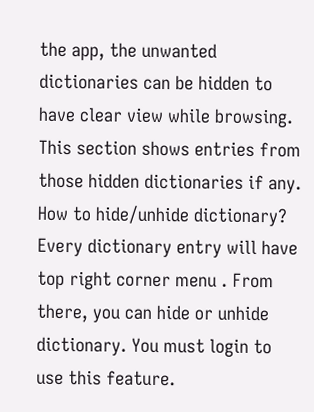the app, the unwanted dictionaries can be hidden to have clear view while browsing. This section shows entries from those hidden dictionaries if any.
How to hide/unhide dictionary?
Every dictionary entry will have top right corner menu . From there, you can hide or unhide dictionary. You must login to use this feature.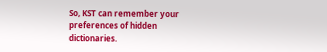So, KST can remember your preferences of hidden dictionaries.